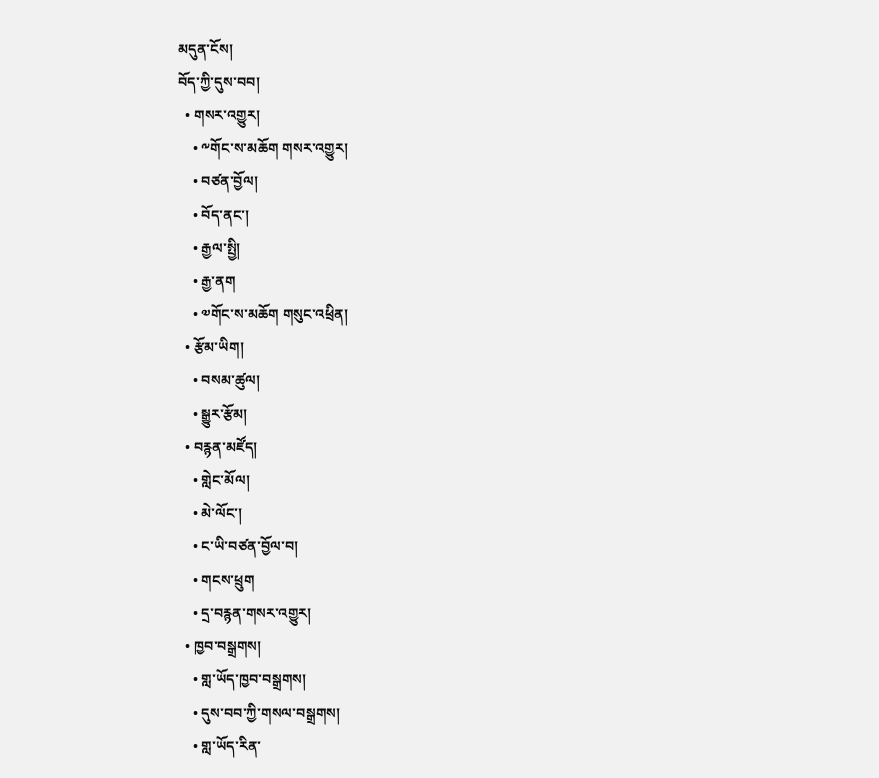མདུན་ངོས།
བོད་ཀྱི་དུས་བབ།
  • གསར་འགྱུར།
    • ༸གོང་ས་མཆོག གསར་འགྱུར།
    • བཙན་བྱོལ།
    • བོད་ནང་།
    • རྒྱལ་སྤྱི།
    • རྒྱ་ནག
    • ༧གོང་ས་མཆོག གསུང་འཕྲིན།
  • རྩོམ་ཡིག།
    • བསམ་ཚུལ།
    • སྒྱུར་རྩོམ།
  • བརྙན་མཛོད།
    • གླེང་མོལ།
    • མེ་ལོང་།
    • ང་ཡི་བཙན་བྱོལ་བ།
    • གངས་ཕྲུག
    • དྲ་བརྙན་གསར་འགྱུར།
  • ཁྱབ་བསྒྲགས།
    • གླ་ཡོད་ཁྱབ་བསྒྲགས།
    • དུས་བབ་ཀྱི་གསལ་བསྒྲགས།
    • གླ་ཡོད་རིན་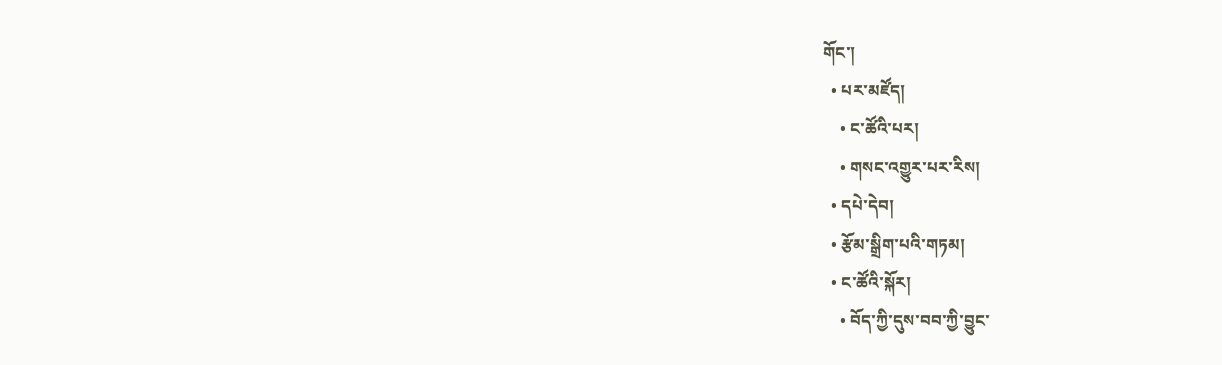གོང་།
  • པར་མཛོད།
    • ང་ཚོའི་པར།
    • གསང་འགྱུར་པར་རིས།
  • དཔེ་དེབ།
  • རྩོམ་སྒྲིག་པའི་གཏམ།
  • ང་ཚོའི་སྐོར།
    • བོད་ཀྱི་དུས་བབ་ཀྱི་བྱུང་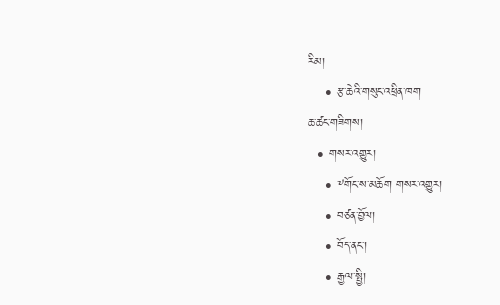རིམ།
    • རྩ་ཆེའི་གསུང་འཕྲིན་ཁག
ཆ་ཚང་གཟིགས།
  • གསར་འགྱུར།
    • ༸གོང་ས་མཆོག གསར་འགྱུར།
    • བཙན་བྱོལ།
    • བོད་ནང་།
    • རྒྱལ་སྤྱི།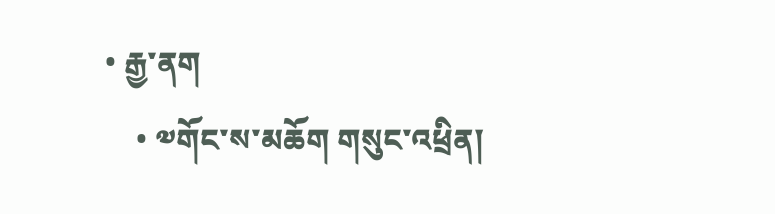• རྒྱ་ནག
    • ༧གོང་ས་མཆོག གསུང་འཕྲིན།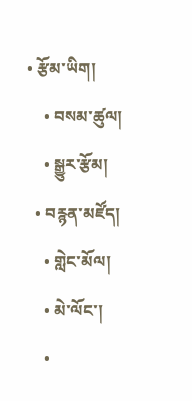• རྩོམ་ཡིག།
    • བསམ་ཚུལ།
    • སྒྱུར་རྩོམ།
  • བརྙན་མཛོད།
    • གླེང་མོལ།
    • མེ་ལོང་།
    •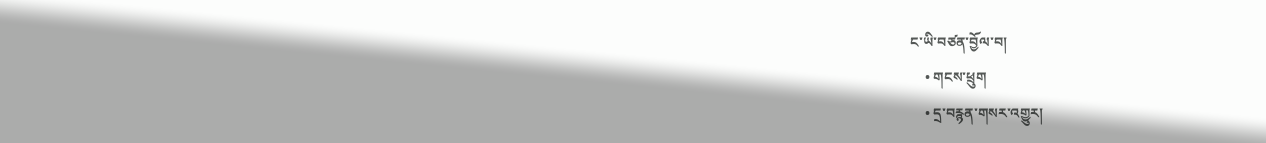ང་ཡི་བཙན་བྱོལ་བ།
    • གངས་ཕྲུག
    • དྲ་བརྙན་གསར་འགྱུར།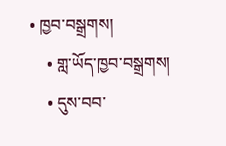• ཁྱབ་བསྒྲགས།
    • གླ་ཡོད་ཁྱབ་བསྒྲགས།
    • དུས་བབ་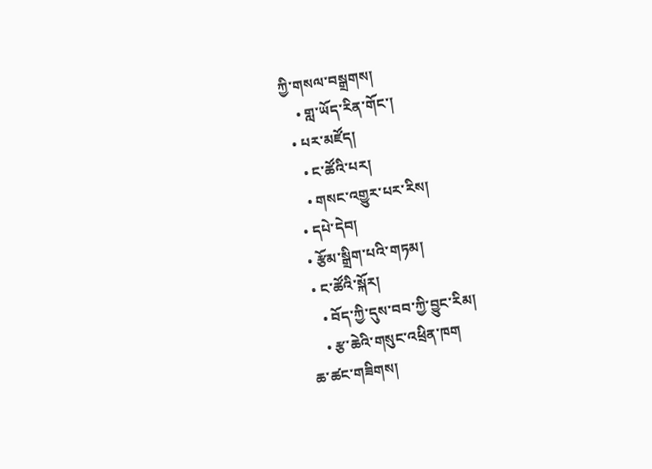ཀྱི་གསལ་བསྒྲགས།
    • གླ་ཡོད་རིན་གོང་།
  • པར་མཛོད།
    • ང་ཚོའི་པར།
    • གསང་འགྱུར་པར་རིས།
  • དཔེ་དེབ།
  • རྩོམ་སྒྲིག་པའི་གཏམ།
  • ང་ཚོའི་སྐོར།
    • བོད་ཀྱི་དུས་བབ་ཀྱི་བྱུང་རིམ།
    • རྩ་ཆེའི་གསུང་འཕྲིན་ཁག
ཆ་ཚང་གཟིགས།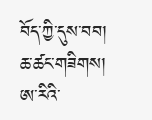བོད་ཀྱི་དུས་བབ།
ཆ་ཚང་གཟིགས།
ཨ་རིའི་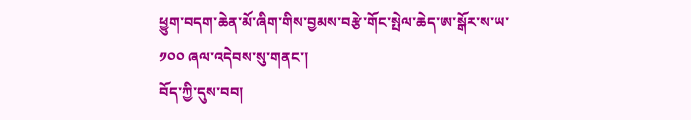ཕྱུག་བདག་ཆེན་མོ་ཞིག་གིས་བྱམས་བརྩེ་གོང་སྤེལ་ཆེད་ཨ་སྒོར་ས་ཡ་ ༡༠༠ ཞལ་འདེབས་སུ་གནང་།
བོད་ཀྱི་དུས་བབ།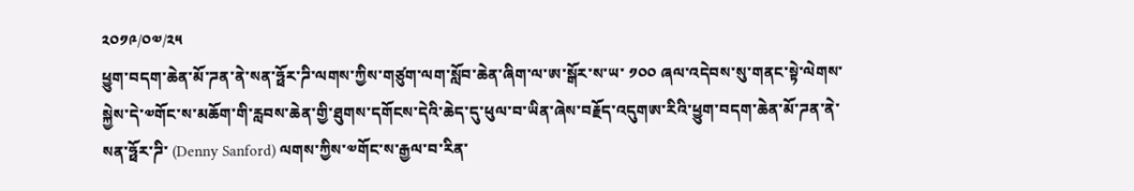༢༠༡༩/༠༧/༢༥
ཕྱུག་བདག་ཆེན་མོ་ཌན་ནེ་སན་ཧྥོར་ཌི་ལགས་ཀྱིས་གཙུག་ལག་སློབ་ཆེན་ཞིག་ལ་ཨ་སྒོར་ས་ཡ་ ༡༠༠ ཞལ་འདེབས་སུ་གནང་སྟེ་ལེགས་སྐྱེས་དེ་༧གོང་ས་མཆོག་གི་རླབས་ཆེན་གྱི་ཐུགས་དགོངས་དེའི་ཆེད་དུ་ཕུལ་བ་ཡིན་ཞེས་བརྗོད་འདུགཨ་རིའི་ཕྱུག་བདག་ཆེན་མོ་ཌན་ནེ་སན་ཧྥོར་ཌི་ (Denny Sanford) ལགས་ཀྱིས་༧གོང་ས་རྒྱལ་བ་རིན་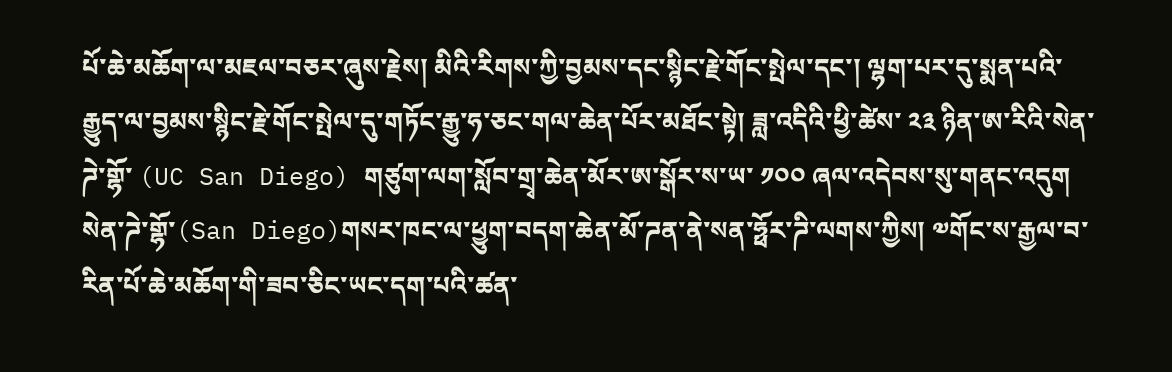པོ་ཆེ་མཆོག་ལ་མཇལ་བཅར་ཞུས་རྗེས། མིའི་རིགས་ཀྱི་བྱམས་དང་སྙིང་རྗེ་གོང་སྤེལ་དང་། ལྷག་པར་དུ་སྨན་པའི་རྒྱུད་ལ་བྱམས་སྙིང་རྗེ་གོང་སྤེལ་དུ་གཏོང་རྒྱུ་ཧ་ཅང་གལ་ཆེན་པོར་མཐོང་སྟེ། ཟླ་འདིའི་ཕྱི་ཚེས་ ༢༣ ཉིན་ཨ་རིའི་སེན་ཌེ་གྷོ་ (UC San Diego) གཙུག་ལག་སློབ་གྲྭ་ཆེན་མོར་ཨ་སྒོར་ས་ཡ་ ༡༠༠ ཞལ་འདེབས་སུ་གནང་འདུག
སེན་ཌེ་གྷོ་(San Diego)གསར་ཁང་ལ་ཕྱུག་བདག་ཆེན་མོ་ཌན་ནེ་སན་ཧྥོར་ཌི་ལགས་ཀྱིས། ༧གོང་ས་རྒྱལ་བ་རིན་པོ་ཆེ་མཆོག་གི་ཟབ་ཅིང་ཡང་དག་པའི་ཚན་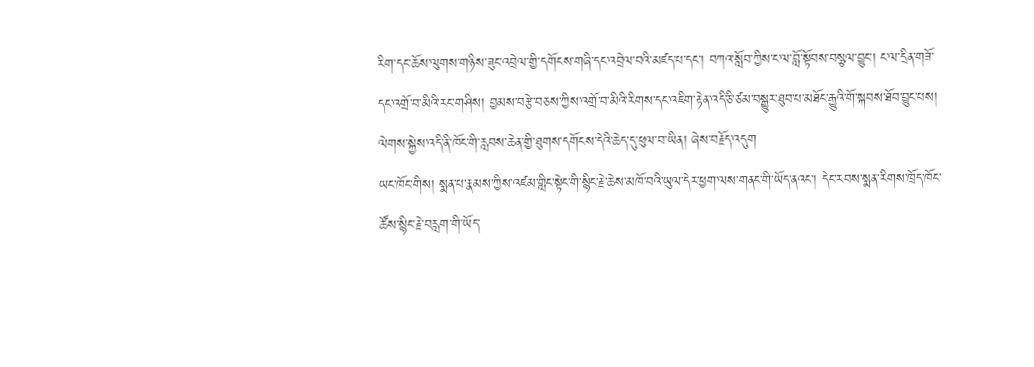རིག་དང་ཆོས་ལུགས་གཉིས་ཟུང་འབྲེལ་གྱི་དགོངས་གཞི་དང་འབྲེལ་བའི་མཛད་པ་དང་། བཀའ་སློབ་ཀྱིས་ང་ལ་བློ་སྟོབས་བསྩལ་བྱུང་། ང་ལ་དྲིན་གཟོ་དང་འགྲོ་བ་མིའི་རང་གཤིས། བྱམས་བརྩེ་བཅས་ཀྱིས་འགྲོ་བ་མིའི་རིགས་དང་འཇིག་རྟེན་འདི་ཅི་ཙམ་བསྒྱུར་ཐུབ་པ་མཐོང་རྒྱུའི་གོ་སྐབས་ཐོབ་བྱུང་པས། ལེགས་སྐྱེས་འདི་ནི་ཁོང་གི་རླབས་ཆེན་གྱི་ཐུགས་དགོངས་དེའི་ཆེད་དུ་ཕུལ་བ་ཡིན། ཞེས་བརྗོད་འདུག
ཡང་ཁོང་གིས། སྨན་པ་རྣམས་ཀྱིས་འཛམ་གླིང་སྟེང་གི་སྙིང་རྗེ་ཆེས་མཁོ་བའི་ཡུལ་དེར་ཕྱག་ལས་གནང་གི་ཡོད་ནའང་། དེང་རབས་སྨན་རིགས་ཁྲོད་ཁོང་ཚོས་སྙིང་རྗེ་བརླག་གི་ཡོད་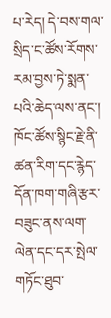པ་རེད། དེ་བས་གལ་སྲིད་ང་ཚོས་རོགས་རམ་བྱས་ཏེ་སྨན་པའི་ཆེད་ལས་ནང་། ཁོང་ཚོས་སྙིང་རྗེ་ནི་ཚན་རིག་དང་རྙེད་དོན་ཁག་གཞི་རྩར་བཟུང་ནས་ལག་ལེན་དང་དར་སྤེལ་གཏོང་ཐུབ་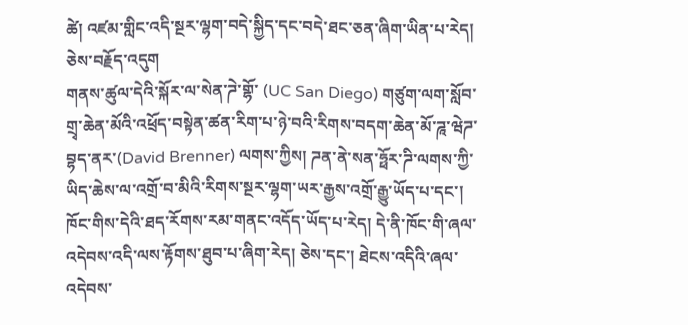ཚེ། འཛམ་གླིང་འདི་སྔར་ལྷག་བདེ་སྐྱིད་དང་བདེ་ཐང་ཅན་ཞིག་ཡིན་པ་རེད། ཅེས་བརྗོད་འདུག
གནས་ཚུལ་དེའི་སྐོར་ལ་སེན་ཌེ་གྷོ་ (UC San Diego) གཙུག་ལག་སློབ་གྲྭ་ཆེན་མོའི་འཕྲོད་བསྟེན་ཚན་རིག་པ་ཉེ་བའི་རིགས་བདག་ཆེན་མོ་ཌཱ་ཝེཌ་བྷད་ནར་(David Brenner) ལགས་ཀྱིས། ཌན་ནེ་སན་ཧྥོར་ཌི་ལགས་ཀྱི་ཡིད་ཆེས་ལ་འགྲོ་བ་མིའི་རིགས་སྔར་ལྷག་ཡར་རྒྱས་འགྲོ་རྒྱུ་ཡོད་པ་དང་། ཁོང་གིས་དེའི་ཐད་རོགས་རམ་གནང་འདོད་ཡོད་པ་རེད། དེ་ནི་ཁོང་གི་ཞལ་འདེབས་འདི་ལས་རྟོགས་ཐུབ་པ་ཞིག་རེད། ཅེས་དང་། ཐེངས་འདིའི་ཞལ་འདེབས་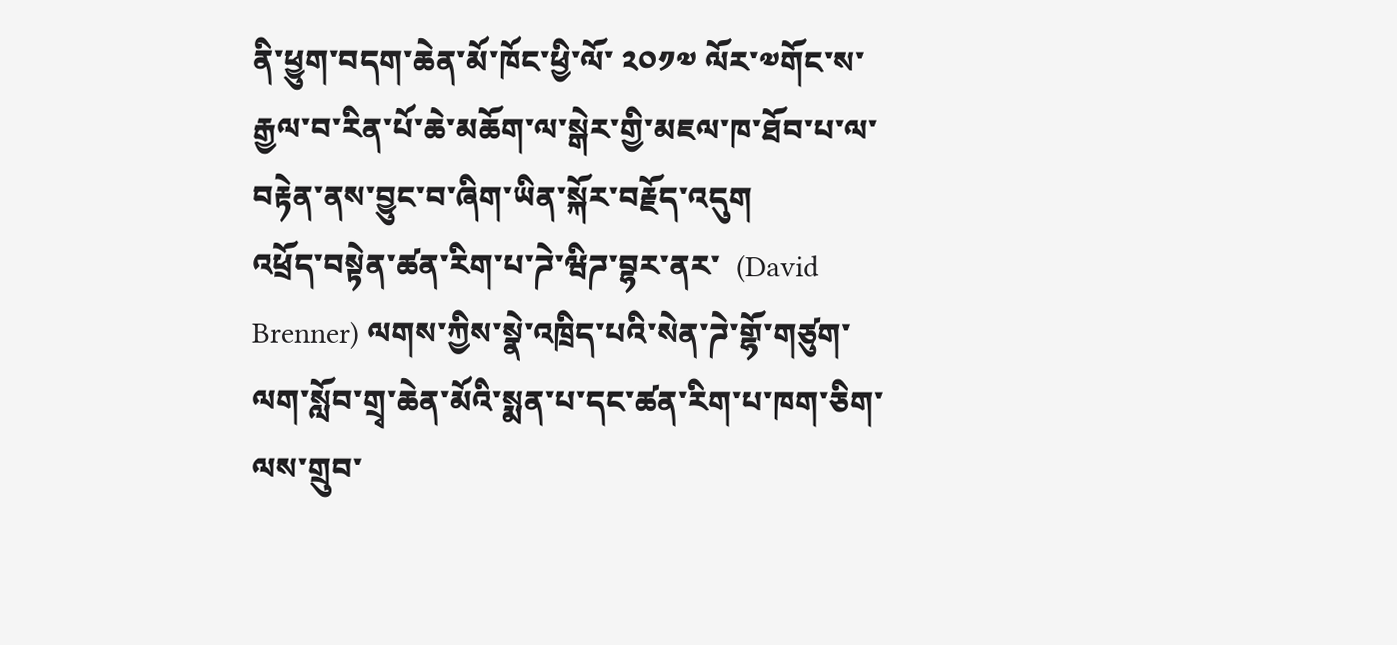ནི་ཕྱུག་བདག་ཆེན་མོ་ཁོང་ཕྱི་ལོ་ ༢༠༡༧ ལོར་༧གོང་ས་རྒྱལ་བ་རིན་པོ་ཆེ་མཆོག་ལ་སྒེར་གྱི་མཇལ་ཁ་ཐོབ་པ་ལ་བརྟེན་ནས་བྱུང་བ་ཞིག་ཡིན་སྐོར་བརྗོད་འདུག
འཕྲོད་བསྟེན་ཚན་རིག་པ་ཌེ་ཝིཌ་བྷར་ནར་  (David Brenner) ལགས་ཀྱིས་སྣེ་འཁྲིད་པའི་སེན་ཌེ་གྷོ་གཙུག་ལག་སློབ་གྲྭ་ཆེན་མོའི་སྨན་པ་དང་ཚན་རིག་པ་ཁག་ཅིག་ལས་གྲུབ་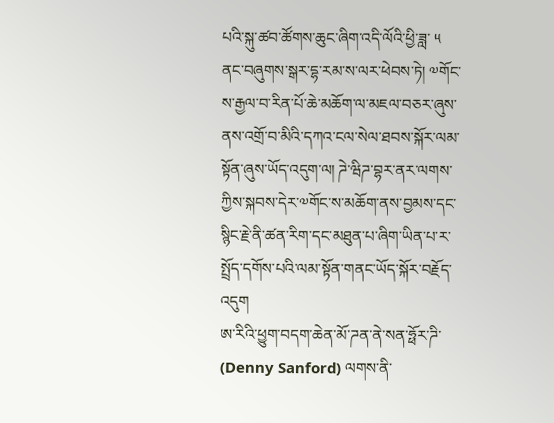པའི་སྐུ་ཚབ་ཚོགས་ཆུང་ཞིག་འདི་ལོའི་ཕྱི་ཟླ་ ༥ ནང་བཞུགས་སྒར་དྷ་རམ་ས་ལར་ཕེབས་ཏེ། ༧གོང་ས་རྒྱལ་བ་རིན་པོ་ཆེ་མཆོག་ལ་མཇལ་བཅར་ཞུས་ནས་འགྲོ་བ་མིའི་དཀའ་ངལ་སེལ་ཐབས་སྐོར་ལམ་སྟོན་ཞུས་ཡོད་འདུག་ལ། ཌེ་ཝིཌ་བྷར་ནར་ལགས་ཀྱིས་སྐབས་དེར་༧གོང་ས་མཆོག་ནས་བྱམས་དང་སྙིང་རྗེ་ནི་ཚན་རིག་དང་མཐུན་པ་ཞིག་ཡིན་པ་ར་སྤྲོད་དགོས་པའི་ལམ་སྟོན་གནང་ཡོད་སྐོར་བརྗོད་འདུག
ཨ་རིའི་ཕྱུག་བདག་ཆེན་མོ་ཌན་ནེ་སན་ཧྥོར་ཌི་ (Denny Sanford) ལགས་ནི་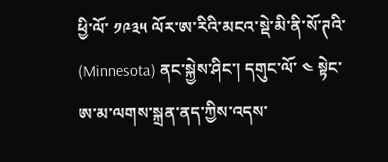ཕྱི་ལོ་ ༡༩༣༥ ལོར་ཨ་རིའི་མངའ་སྡེ་མི་ནི་སོ་ཊའི་ (Minnesota) ནང་སྐྱེས་ཤིང་། དགུང་ལོ་ ༤ སྟེང་ཨ་མ་ལགས་སྐྲན་ནད་ཀྱིས་འདས་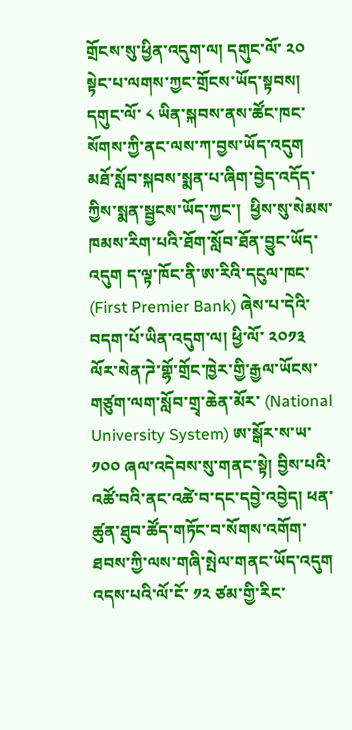གྲོངས་སུ་ཕྱིན་འདུག་ལ། དགུང་ལོ་ ༢༠ སྟེང་པ་ལགས་ཀྱང་གྲོངས་ཡོད་སྟབས། དགུང་ལོ་ ༨ ཡིན་སྐབས་ནས་ཚོང་ཁང་སོགས་ཀྱི་ནང་ལས་ཀ་བྱས་ཡོད་འདུག མཐོ་སློབ་སྐབས་སྨན་པ་ཞིག་བྱེད་འདོད་ཀྱིས་སྨན་སྦྱངས་ཡོད་ཀྱང་།  ཕྱིས་སུ་སེམས་ཁམས་རིག་པའི་ཐོག་སློབ་ཐོན་བྱུང་ཡོད་འདུག ད་ལྟ་ཁོང་ནི་ཨ་རིའི་དངུལ་ཁང་ (First Premier Bank) ཞེས་པ་དེའི་བདག་པོ་ཡིན་འདུག་ལ། ཕྱི་ལོ་ ༢༠༡༣ ལོར་སེན་ཌེ་གྷོ་གྲོང་ཁྱེར་གྱི་རྒྱལ་ཡོངས་གཙུག་ལག་སློབ་གྲྭ་ཆེན་མོར་ (National University System) ཨ་སྒོར་ས་ཡ་ ༡༠༠ ཞལ་འདེབས་སུ་གནང་སྟེ། བྱིས་པའི་འཚོ་བའི་ནང་འཚེ་བ་དང་དབྱེ་འབྱེད། ཕན་ཚུན་ཐུབ་ཚོད་གཏོང་བ་སོགས་འགོག་ཐབས་ཀྱི་ལས་གཞི་སྤེལ་གནང་ཡོད་འདུག འདས་པའི་ལོ་ངོ་ ༡༢ ཙམ་གྱི་རིང་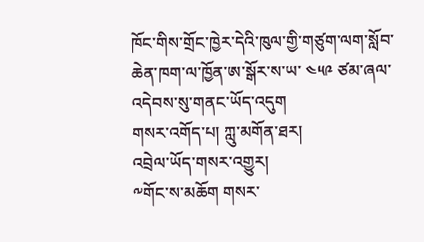ཁོང་གིས་གྲོང་ཁྱེར་དེའི་ཁུལ་གྱི་གཙུག་ལག་སློབ་ཆེན་ཁག་ལ་ཁྱོན་ཨ་སྒོར་ས་ཡ་ ༤༥༩ ཙམ་ཞལ་འདེབས་སུ་གནང་ཡོད་འདུག
གསར་འགོད་པ། ཀླུ་མགོན་ཐར།
འབྲེལ་ཡོད་གསར་འགྱུར།
༸གོང་ས་མཆོག གསར་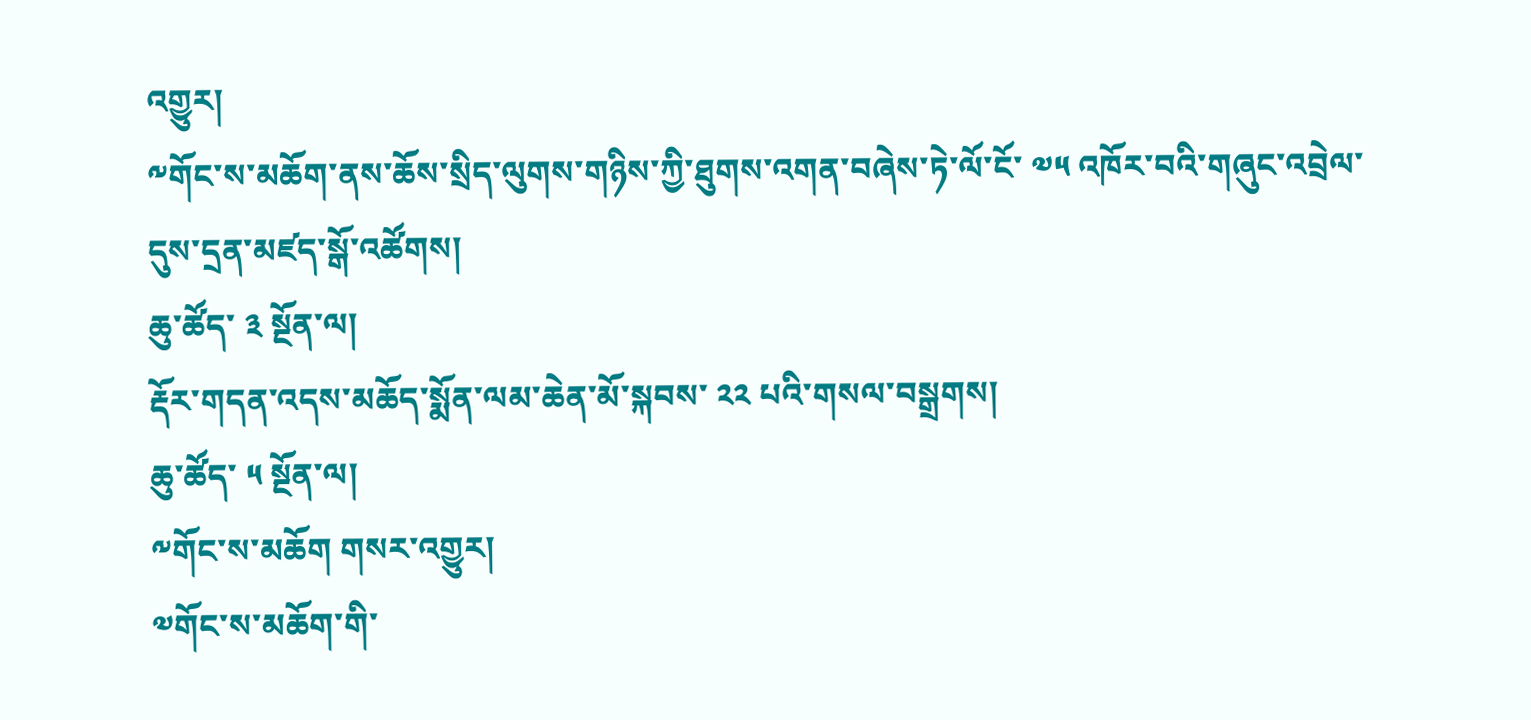འགྱུར།
༸གོང་ས་མཆོག་ནས་ཆོས་སྲིད་ལུགས་གཉིས་ཀྱི་ཐུགས་འགན་བཞེས་ཏེ་ལོ་ངོ་ ༧༥ འཁོར་བའི་གཞུང་འབྲེལ་དུས་དྲན་མཛད་སྒོ་འཚོགས།
ཆུ་ཚོད་ ༣ སྔོན་ལ།
རྡོར་གདན་འདས་མཆོད་སྨོན་ལམ་ཆེན་མོ་སྐབས་ ༢༢ པའི་གསལ་བསྒྲགས།
ཆུ་ཚོད་ ༥ སྔོན་ལ།
༸གོང་ས་མཆོག གསར་འགྱུར།
༧གོང་ས་མཆོག་གི་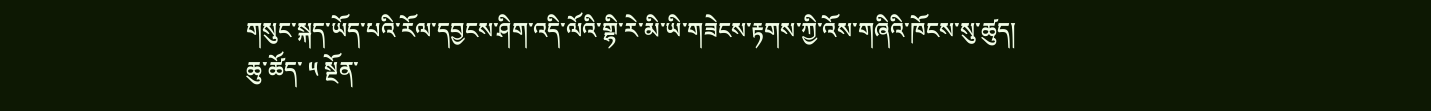གསུང་སྐད་ཡོད་པའི་རོལ་དབྱངས་ཤིག་འདི་ལོའི་གྷི་རེ་མི་ཡི་གཟེངས་རྟགས་ཀྱི་འོས་གཞིའི་ཁོངས་སུ་ཚུད།
ཆུ་ཚོད་ ༥ སྔོན་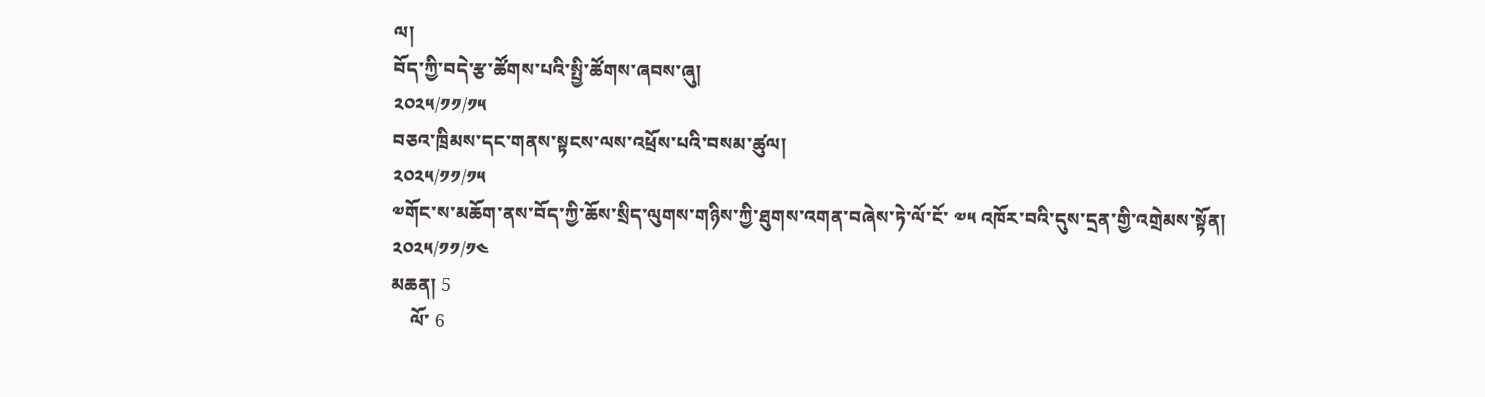ལ།
བོད་ཀྱི་བདེ་རྩ་ཚོགས་པའི་སྤྱི་ཚོགས་ཞབས་ཞུ།
༢༠༢༥/༡༡/༡༥
བཅའ་ཁྲིམས་དང་གནས་སྟངས་ལས་འཕྲོས་པའི་བསམ་ཚུལ།
༢༠༢༥/༡༡/༡༥
༧གོང་ས་མཆོག་ནས་བོད་ཀྱི་ཆོས་སྲིད་ལུགས་གཉིས་ཀྱི་ཐུགས་འགན་བཞེས་ཏེ་ལོ་ངོ་ ༧༥ འཁོར་བའི་དུས་དྲན་གྱི་འགྲེམས་སྟོན།
༢༠༢༥/༡༡/༡༤
མཆན། 5
    ལོ་ 6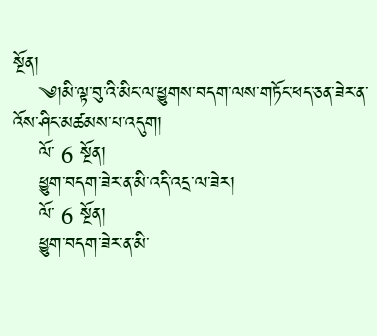སྔོན།
    ༄།མི་ལྟ་བུ་འི་མིང་ལ་ཕྱུགས་བདག་ལས་གཏོང་ཕད་ཅན་ཟེར་ན་འོས་ཤིང་མཚམས་པ་འདུག།
    ལོ་ 6 སྔོན།
    ཕྱུག་བདག་ཟེར་ན་མི་འདི་འདྲ་ལ་ཟེར།
    ལོ་ 6 སྔོན།
    ཕྱུག་བདག་ཟེར་ན་མི་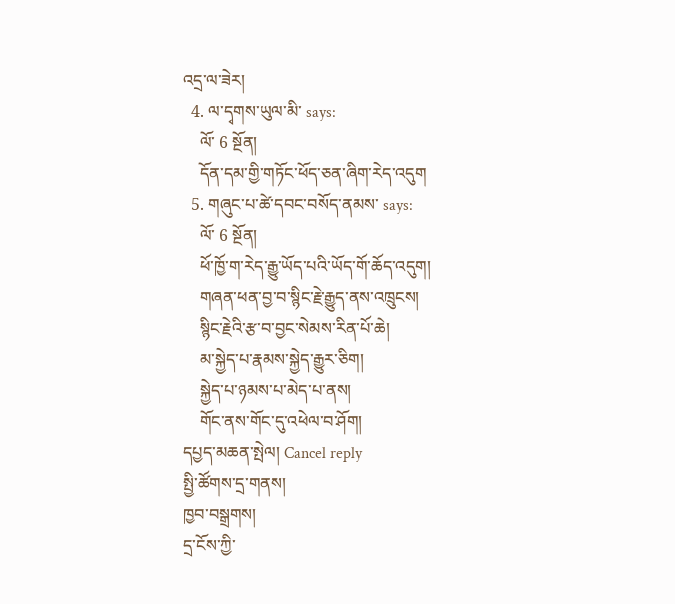འདྲ་ལ་ཟེར།
  4. ལ་དྭགས་ཡུལ་མི་ says:
    ལོ་ 6 སྔོན།
    དོན་དམ་གྱི་གཏོང་ཕོད་ཅན་ཞིག་རེད་འདུག
  5. གཞུང་པ་ཚེ་དབང་བསོད་ནམས་ says:
    ལོ་ 6 སྔོན།
    ཕོ་ཁྱོ་ག་རེད་རྒྱུ་ཡོད་པའི་ཡོད་གོ་ཆོད་འདུག།
    གཞན་ཕན་བྱ་བ་སྙིང་རྗེ་རྒྱུད་ནས་འཁྲུངས།
    སྙིང་རྗེའི་རྩ་བ་བྱང་སེམས་རིན་པོ་ཆེ།
    མ་སྐྱེད་པ་རྣམས་སྐྱེད་རྒྱུར་ཅིག།
    སྐྱེད་པ་ཉམས་པ་མེད་པ་ནས།
    གོང་ནས་གོང་དུ་འཕེལ་བ་ཤོག།
དཔྱད་མཆན་སྤེལ། Cancel reply
སྤྱི་ཚོགས་དྲ་གནས།
ཁྱབ་བསྒྲགས།
དྲ་ངོས་ཀྱི་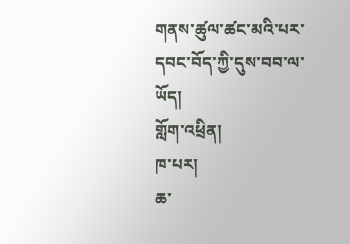གནས་ཚུལ་ཚང་མའི་པར་དབང་བོད་ཀྱི་དུས་བབ་ལ་ཡོད།
གློག་འཕྲིན།
ཁ་པར།
ཆ་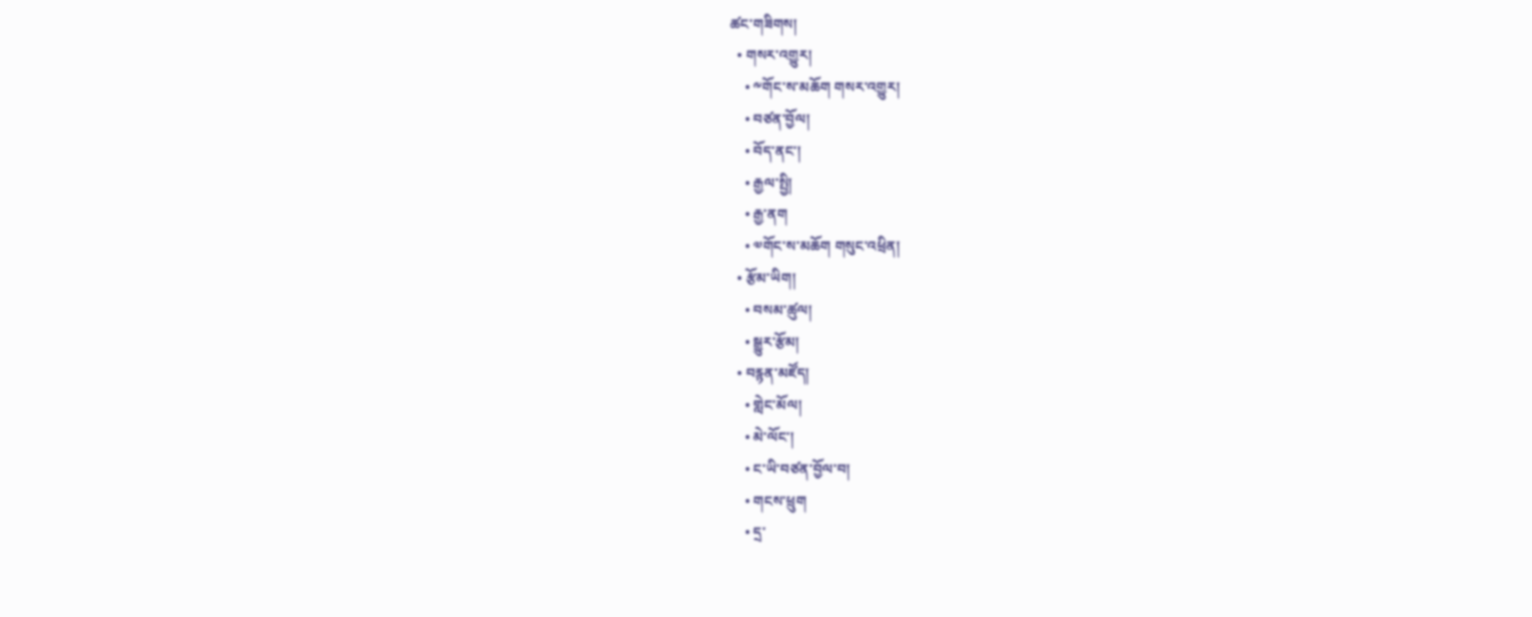ཚང་གཟིགས།
  • གསར་འགྱུར།
    • ༸གོང་ས་མཆོག གསར་འགྱུར།
    • བཙན་བྱོལ།
    • བོད་ནང་།
    • རྒྱལ་སྤྱི།
    • རྒྱ་ནག
    • ༧གོང་ས་མཆོག གསུང་འཕྲིན།
  • རྩོམ་ཡིག།
    • བསམ་ཚུལ།
    • སྒྱུར་རྩོམ།
  • བརྙན་མཛོད།
    • གླེང་མོལ།
    • མེ་ལོང་།
    • ང་ཡི་བཙན་བྱོལ་བ།
    • གངས་ཕྲུག
    • དྲ་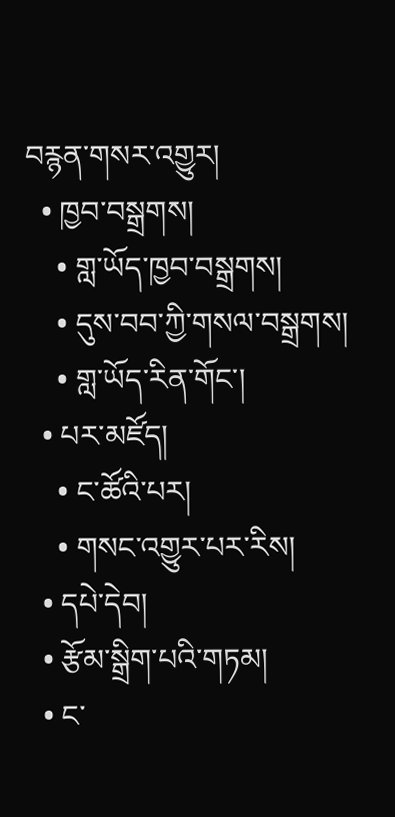བརྙན་གསར་འགྱུར།
  • ཁྱབ་བསྒྲགས།
    • གླ་ཡོད་ཁྱབ་བསྒྲགས།
    • དུས་བབ་ཀྱི་གསལ་བསྒྲགས།
    • གླ་ཡོད་རིན་གོང་།
  • པར་མཛོད།
    • ང་ཚོའི་པར།
    • གསང་འགྱུར་པར་རིས།
  • དཔེ་དེབ།
  • རྩོམ་སྒྲིག་པའི་གཏམ།
  • ང་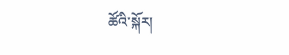ཚོའི་སྐོར།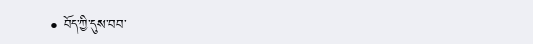• བོད་ཀྱི་དུས་བབ་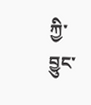ཀྱི་བྱུང་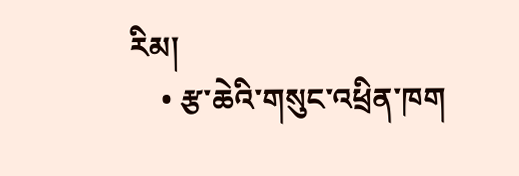རིམ།
    • རྩ་ཆེའི་གསུང་འཕྲིན་ཁག